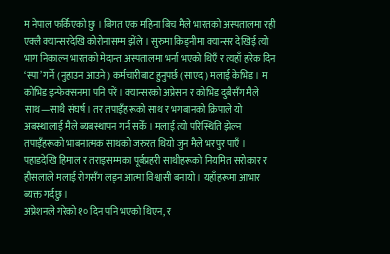म नेपाल फर्किएको छु । बिगत एक महिना बिच मैले भारतको अस्पतालमा रही एक्लै क्यान्सरदेखि कोरोनासम्म झेंले । सुरुमा किड्नीमा क्यान्सर देखिई त्यो भाग निकाल्न भारतको मेदान्त अस्पतालमा भर्ना भएको थिएँ र त्यहाँ हरेक दिन ‘स्पा’ गर्ने (नुहाउन आउने) कर्मचारीबाट हुनुपर्छ (साएद) मलाई केभिड । म कोभिड इन्फेक्सनमा पनि परें । क्यान्सरको अप्रेसन र कोभिड दुबैसँग मैले साथ—साथै संघर्ष । तर तपाइँहरूको साथ र भगबानको क्रिपाले यो अबस्थालाई मैले ब्यबस्थापन गर्न सकेँ । मलाई त्यो परिस्थिति झेल्न तपाइँहरूको भाबनात्मक साथको जरुरत थियो जुन मैले भरपुर पाएँ । पहाडदेखि हिमाल र तराइसम्मका पूर्बप्रहरी साथीहरूको नियमित सरोकार र हौसलाले मलाई रोगसँग लड्न आत्मा विश्वासी बनायो । यहाँहरूमा आभार ब्यक्त गर्दछु ।
अप्रेशनले गरेको १० दिन पनि भएको थिएन, र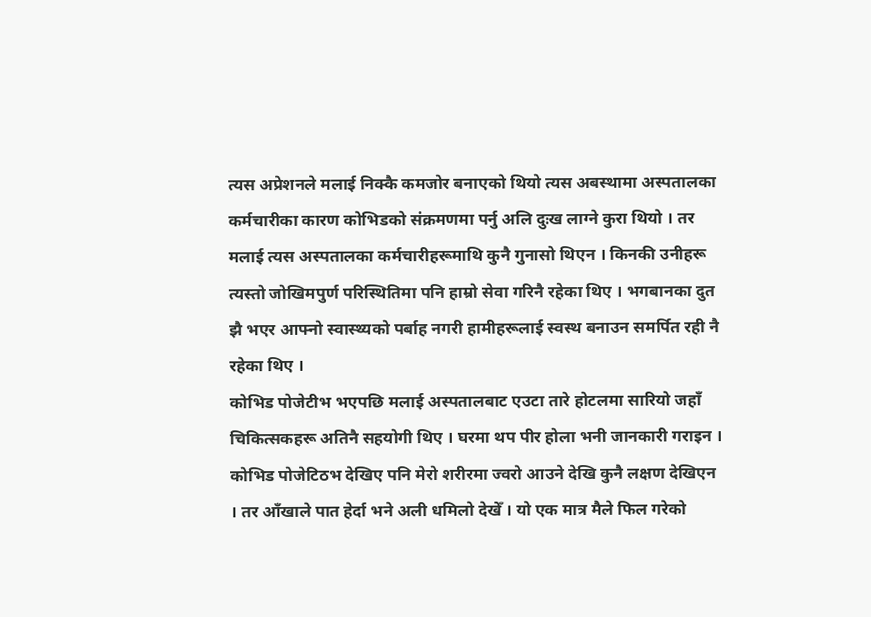त्यस अप्रेशनले मलाई निक्कै कमजोर बनाएको थियो त्यस अबस्थामा अस्पतालका कर्मचारीका कारण कोभिडको संक्रमणमा पर्नु अलि दुःख लाग्ने कुरा थियो । तर मलाई त्यस अस्पतालका कर्मचारीहरूमाथि कुनै गुनासो थिएन । किनकी उनीहरू त्यस्तो जोखिमपुर्ण परिस्थितिमा पनि हाम्रो सेवा गरिनै रहेका थिए । भगबानका दुत झै भएर आफ्नो स्वास्थ्यको पर्बाह नगरी हामीहरूलाई स्वस्थ बनाउन समर्पित रही नै रहेका थिए ।
कोभिड पोजेटीभ भएपछि मलाई अस्पतालबाट एउटा तारे होटलमा सारियो जहाँ चिकित्सकहरू अतिनै सहयोगी थिए । घरमा थप पीर होला भनी जानकारी गराइन । कोभिड पोजेटिठभ देखिए पनि मेरो शरीरमा ज्वरो आउने देखि कुनै लक्षण देखिएन । तर आँखाले पात हेर्दा भने अली धमिलो देखेँ । यो एक मात्र मैले फिल गरेको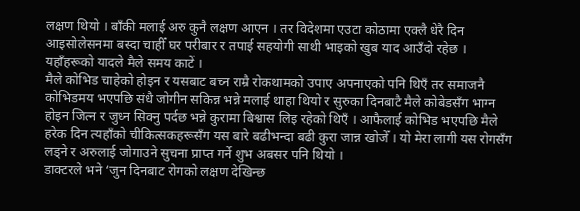लक्षण थियो । बाँकी मलाई अरु कुनै लक्षण आएन । तर विदेशमा एउटा कोठामा एक्लै धेरै दिन आइसोलेसनमा बस्दा चाहीँ घर परीबार र तपाई सहयोगी साथी भाइको खुब याद आउँदो रहेछ । यहाँहरूको यादले मैले समय काटें ।
मैले कोभिड चाहेको होइन र यसबाट बच्न राम्रै रोकथामको उपाए अपनाएको पनि थिएँ तर समाजनै कोभिडमय भएपछि संधै जोगीन सकिन्न भन्ने मलाई थाहा थियो र सुरुका दिनबाटै मैले कोबेडसँग भाग्न होइन जित्न र जुध्न सिक्नु पर्दछ भन्ने कुरामा बिश्वास लिइ रहेको थिएँ । आफैलाई कोभिड भएपछि मैले हरेक दिन त्यहाँको चीकित्सकहरूसँग यस बारे बढीभन्दा बढी कुरा जान्न खोजेँ । यो मेरा लागी यस रोगसँग लड्ने र अरुलाई जोगाउने सुचना प्राप्त गर्ने शुभ अबसर पनि थियो ।
डाक्टरले भने ‘जुन दिनबाट रोगको लक्षण देखिन्छ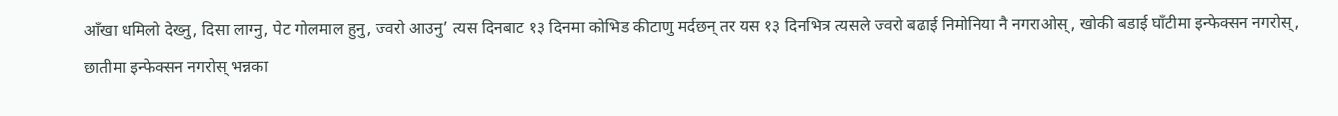आँखा धमिलो देख्नु, दिसा लाग्नु, पेट गोलमाल हुनु, ज्वरो आउनु’ त्यस दिनबाट १३ दिनमा कोभिड कीटाणु मर्दछन् तर यस १३ दिनभित्र त्यसले ज्वरो बढाई निमोनिया नै नगराओस्, खोकी बडाई घाँटीमा इन्फेक्सन नगरोस्, छातीमा इन्फेक्सन नगरोस् भन्नका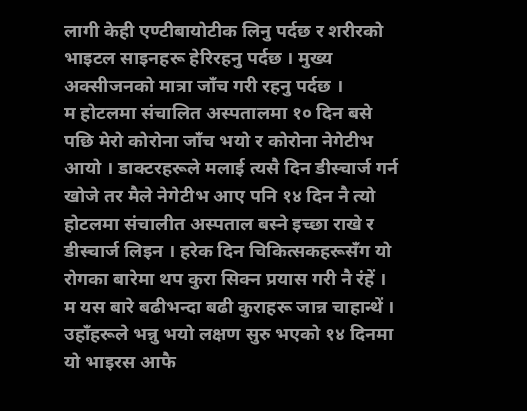लागी केही एण्टीबायोटीक लिनु पर्दछ र शरीरको भाइटल साइनहरू हेरिरहनु पर्दछ । मुख्य अक्सीजनको मात्रा जाँच गरी रहनु पर्दछ ।
म होटलमा संचालित अस्पतालमा १० दिन बसे पछि मेरो कोरोना जाँच भयो र कोरोना नेगेटीभ आयो । डाक्टरहरूले मलाई त्यसै दिन डीस्चार्ज गर्न खोजे तर मैले नेगेटीभ आए पनि १४ दिन नै त्यो होटलमा संचालीत अस्पताल बस्ने इच्छा राखे र डीस्चार्ज लिइन । हरेक दिन चिकित्सकहरूसँग यो रोगका बारेमा थप कुरा सिक्न प्रयास गरी नै रंहें । म यस बारे बढीभन्दा बढी कुराहरू जान्न चाहान्थें ।
उहाँहरूले भन्नु भयो लक्षण सुरु भएको १४ दिनमा यो भाइरस आफै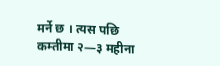मर्ने छ । त्यस पछि कम्तीमा २—३ महीना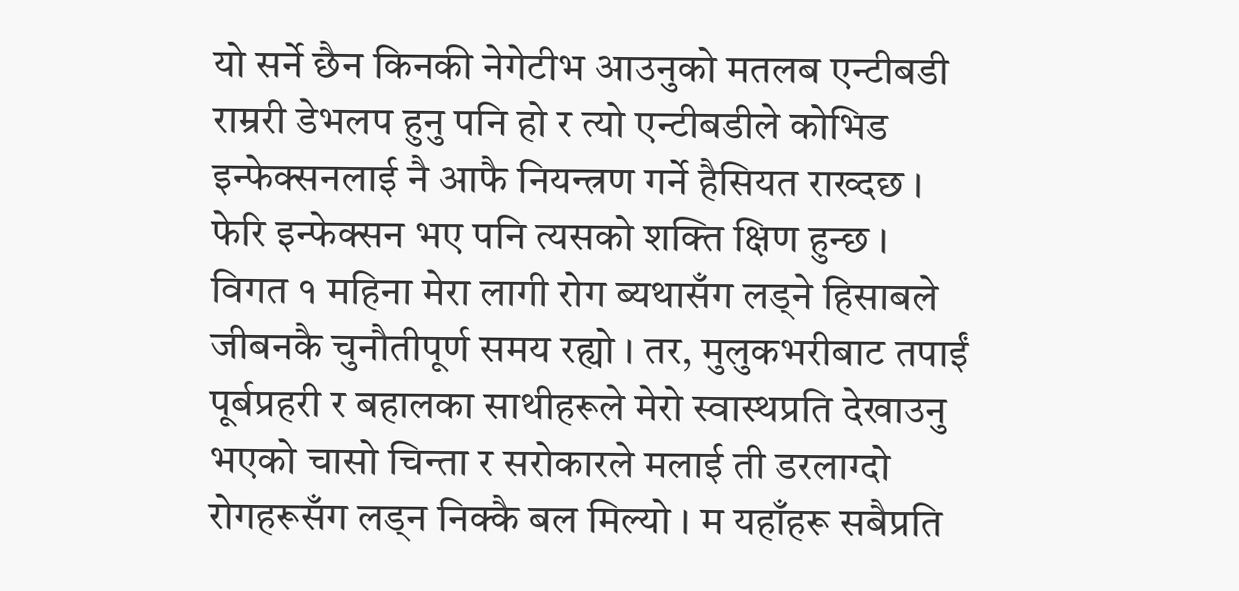यो सर्ने छैन किनकी नेगेटीभ आउनुको मतलब एन्टीबडी राम्ररी डेभलप हुनु पनि हो र त्यो एन्टीबडीले कोभिड इन्फेक्सनलाई नै आफै नियन्त्रण गर्ने हैसियत राख्दछ । फेरि इन्फेक्सन भए पनि त्यसको शक्ति क्षिण हुन्छ ।
विगत १ महिना मेरा लागी रोग ब्यथासँग लड्ने हिसाबले जीबनकै चुनौतीपूर्ण समय रह्यो । तर, मुलुकभरीबाट तपाईं पूर्बप्रहरी र बहालका साथीहरूले मेरो स्वास्थप्रति देखाउनु भएको चासो चिन्ता र सरोकारले मलाई ती डरलाग्दो रोगहरूसँग लड्न निक्कै बल मिल्यो । म यहाँहरू सबैप्रति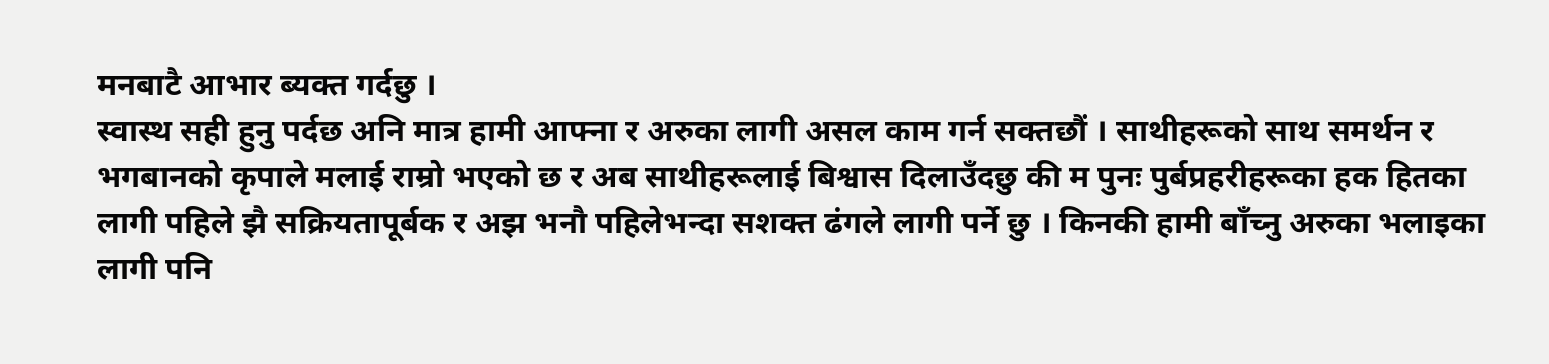मनबाटै आभार ब्यक्त गर्दछु ।
स्वास्थ सही हुनु पर्दछ अनि मात्र हामी आफ्ना र अरुका लागी असल काम गर्न सक्तछौं । साथीहरूको साथ समर्थन र भगबानको कृपाले मलाई राम्रो भएको छ र अब साथीहरूलाई बिश्वास दिलाउँदछु की म पुनः पुर्बप्रहरीहरूका हक हितका लागी पहिले झै सक्रियतापूर्बक र अझ भनौ पहिलेभन्दा सशक्त ढंगले लागी पर्ने छु । किनकी हामी बाँच्नु अरुका भलाइका लागी पनि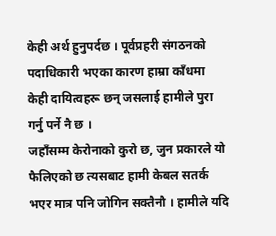केही अर्थ हुनुपर्दछ । पूर्वप्रहरी संगठनको पदाधिकारी भएका कारण हाम्रा काँधमा केही दायित्वहरू छन् जसलाई हामीले पुरा गर्नु पर्ने नै छ ।
जहाँसम्म केरोनाको कुरो छ, जुन प्रकारले यो फैलिएको छ त्यसबाट हामी केबल सतर्क भएर मात्र पनि जोगिन सक्तैनौ । हामीले यदि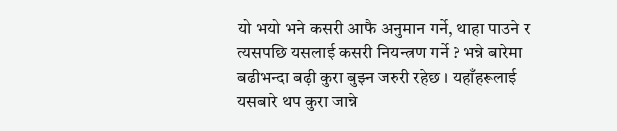यो भयो भने कसरी आफै अनुमान गर्ने, थाहा पाउने र त्यसपछि यसलाई कसरी नियन्त्रण गर्ने ? भन्ने बारेमा बढीभन्दा बढ़ी कुरा बुझ्न जरुरी रहेछ । यहाँहरूलाई यसबारे थप कुरा जान्ने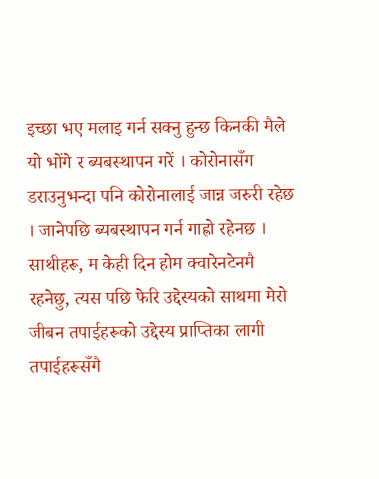इच्छा भए मलाइ गर्न सक्नु हुन्छ किनकी मैले यो भोंगे र ब्यबस्थापन गरें । कोरोनासँग डराउनुभन्दा पनि कोरोनालाई जान्न जरुरी रहेछ । जानेपछि ब्यबस्थापन गर्न गाह्रो रहेनछ ।
साथीहरू, म केही दिन होम क्वारेनटेनमै रहनेछु, त्यस पछि फेरि उद्देस्यको साथमा मेरो जीबन तपाईहरूको उद्देस्य प्राप्तिका लागी तपाईहरूसँगै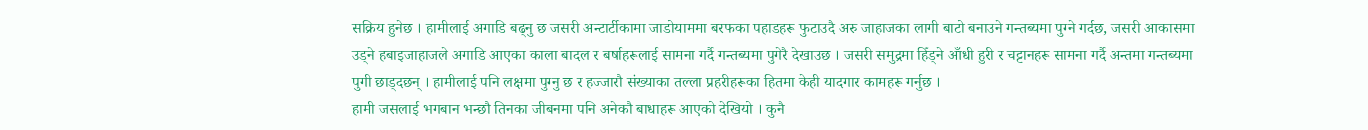सक्रिय हुनेछ । हामीलाई अगाडि बढ्नु छ जसरी अन्टार्टीकामा जाडोयाममा बरफका पहाडहरू फुटाउदै अरु जाहाजका लागी बाटो बनाउने गन्तब्यमा पुग्ने गर्दछ, जसरी आकासमा उड्ने हबाइजाहाजले अगाडि आएका काला बादल र बर्षाहरूलाई सामना गर्दै गन्तब्यमा पुगेरै देखाउछ । जसरी समुद्रमा हिँड्ने आँधी हुरी र चट्टानहरू सामना गर्दै अन्तमा गन्तब्यमा पुगी छाड्दछन् । हामीलाई पनि लक्षमा पुग्नु छ र हज्जारौ संख्याका तल्ला प्रहरीहरूका हितमा केही यादगार कामहरू गर्नुछ ।
हामी जसलाई भगबान भन्छौ तिनका जीबनमा पनि अनेकौ बाधाहरू आएको देखियो । कुनै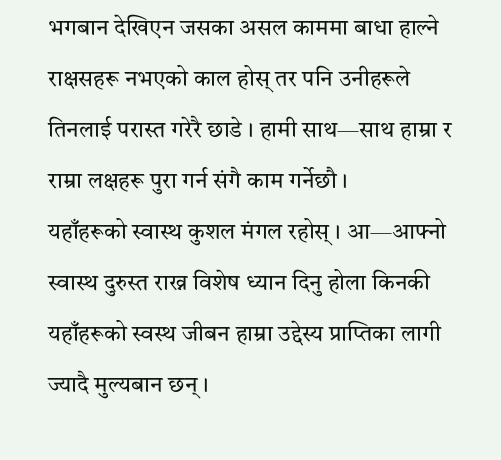भगबान देखिएन जसका असल काममा बाधा हाल्ने राक्षसहरू नभएको काल होस् तर पनि उनीहरूले तिनलाई परास्त गरेरै छाडे । हामी साथ—साथ हाम्रा र राम्रा लक्षहरू पुरा गर्न संगै काम गर्नेछौ ।
यहाँहरूको स्वास्थ कुशल मंगल रहोस् । आ—आफ्नो स्वास्थ दुरुस्त राख्न विशेष ध्यान दिनु होला किनकी यहाँहरूको स्वस्थ जीबन हाम्रा उद्देस्य प्राप्तिका लागी ज्यादै मुल्यबान छन् ।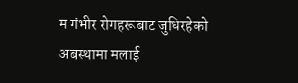म गंभीर रोगहरूबाट जुधिरहेको अबस्थामा मलाई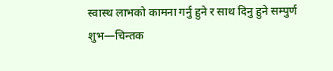स्वास्थ लाभको कामना गर्नु हुने र साथ दिनु हुने सम्पुर्ण शुभ—चिन्तक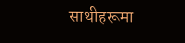साथीहरूमा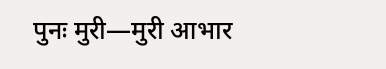पुनः मुरी—मुरी आभार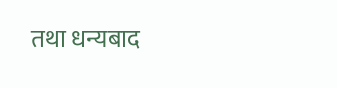तथा धन्यबाद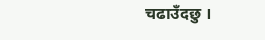चढाउँदछु ।